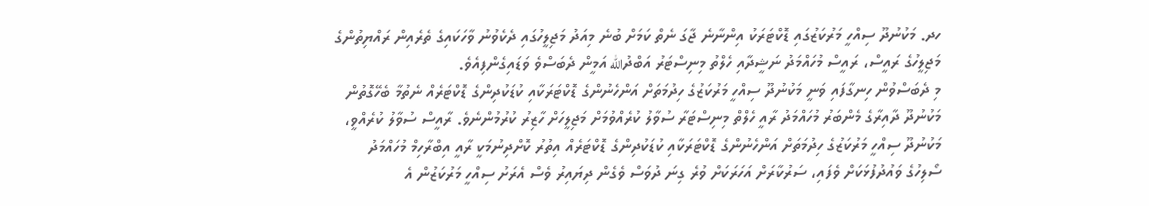ހދ. މަކުނުދޫ ސިއްހީ މަރުކަޒުގައި ޑޮކްޓަރަކު އިންނާނެ ޖާގަ ނެތް ކަމަށް ބުނެ މިއަދު މަޖިލީހުގައި ދެކެވުނު ވާހަކައިގެ ތެރެއިން ރައްޔިތުންގެ މަޖިލީހުގެ ރައީސް، ރައީސް މުހައްމަދު ނަޝީދާއި ހެލްތު މިނިސްޓަރު އަބްދުالله އަމީން ދެބަސްވެ ވަޑައިގެންފިއެވެ.
މި ދެބަސްވުން ހިނގާފައި ވަނީ މަކުނުދޫ ސިއްހީ މަރުކަޒުގެ ހިދުމަތަށް އަންހެނުންގެ ޑޮކްޓަރަކާއި ކުޑަކުދިންގެ ޑޮކްޓަރެއް ނެތުމާ ބެހޭގޮތުން މަކުނުދޫ ދާއިރާގެ މެންބަރު މުހައްމަދު ރާއީ ހެލްތް މިނިސްޓަރާ ސުވާލު ކުރެއްވުމަށް މަޖިލީހަށް ހާޒިރު ކުރުމުންނެވެ. ރާއީސް ސުވާލު ކުރެއްވީ، މަކުނުދޫ ސިއްހީ މަރުކަޒުގެ ހިދުމަތަށް އަންހެނުންގެ ޑޮކްޓަރަކާއި ކުޑަކުދިންގެ ޑޮކްޓަރެއް އިތުރު ކޮށްދިނުމަކީ ރާއީ އިބްރާހިމް މުހައްމަދު ސޯލިހުގެ ވައުދުފުޅަކަށް ވެފައި، ސަރުކާރަށް އަހަރަކަށް ވުރެ ގިނަ ދުވަސް ވެގެން ދިޔައިރު ވެސް އެރަށު ސިއްހީ މަރުކަޒުން އެ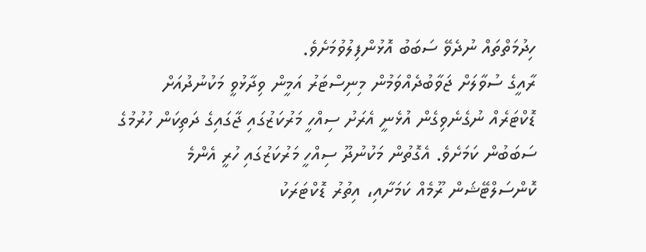ހިދުމަތްތައް ނުދެވޭ ސަބަބު އޮޅުންފިލުވުމަށެވެ.
ރާއީގެ ސުވާލަށް ޖަވާބުދެއްވަމުން މިނިސްޓަރު އަމީން ވިދާޅުވީ މަކުނުދުއަށް ޑޮކްޓަރެއް ނުގެނެވިގެން އުޅެނީ އެރަށު ސިއްހީ މަރުކަޒުގައި ޖާގައިގެ ދަތިކަން ހުރުމުގެ ސަބަބުން ކަމަށެވެ. އެގޮތުން މަކުނުދޫ ސިއްހީ މަރުކަޒުގައި ހުރީ އެންމެ ކޮންސަލްޓޭޝަން ރޫމެއް ކަމަށާއި، އިތުރު ޑޮކްޓަރަކު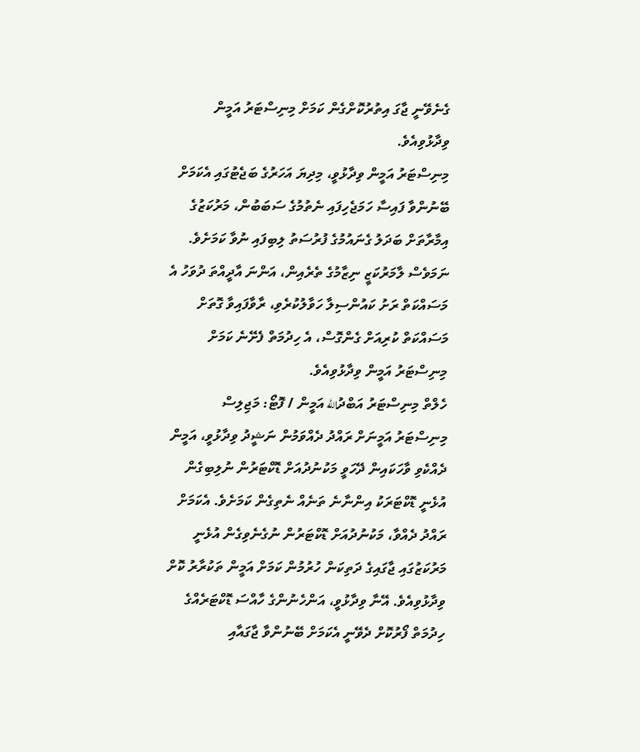ގެނެވޭނީ ޖާގަ އިތުރުކޮށްގެން ކަމަށް މިނިސްޓަރު އަމީން ވިދާޅުވިއެވެ.
މިނިސްޓަރު އަމީން ވިދާޅުވީ، މިދިޔަ އަހަރުގެ ބަޖެޓުގައި އެކަމަށް ބޭނުންވާ ފައިސާ ހަމަޖެހިފައި ނެތުމުގެ ސަބަބުން، މަރުކަޒުގެ އިމާރާތަށް ބަދަލު ގެނައުމުގެ ފުރުސަތު ލިބިފައި ނުވާ ކަމަށެވެ. ނަމަވެސް ލާމަރުކަޒީ ނިޒާމުގެ ތެރެއިން، އަންނަ އާދީއްތަ ދުވަހު އެ މަސައްކަތް ރަށު ކައުންސިލާ ހަވާލުކުރެވި، ރާވާފައިވާ ގޮތަށް މަސައްކަތް ކުރިއަށް ގެންގޮސް، އެ ހިދުމަތް ފެށޭނެ ކަމަށް މިނިސްޓަރު އަމީން ވިދާޅުވިއެވެ.
ހެލްތް މިނިސްޓަރު އަބްދުالله އަމީން / ފޮޓޯ: މަޖިލިސް
މިނިސްޓަރު އަމީނަށް ރައްދު ދެއްވަމުން ނަޝީދު ވިދާޅުވީ، އަމީން ދެއްކެވި ވާހަކައިން ދޭހަވީ މަކުނުދުއަށް ޑޮކްޓަރުން ނުލިބިގެން އުޅެނީ ޑޮކްޓަރަކު އިންނާނެ ތަނެއް ނެތިގެން ކަމަށެވެ. އެކަމަށް ރައްދު ދެއްވާ، މަކުނުދުއަށް ޑޮކްޓަރުން ނުގެނެވިގެން އުޅެނީ މަރުކަޒުގައި ޖާގައިގެ ދަތިކަން ހުރުމުން ކަމަށް އަމީން ތަކުރާރު ކޮށް ވިދާޅުވިއެވެ. އޭނާ ވިދާޅުވީ، އަންހެނުންގެ ހާއްސަ ޑޮކްޓަރެއްގެ ހިދުމަތް ފޯރުކޮށް ދެވޭނީ އެކަމަށް ބޭނުންވާ ޖާގައާއި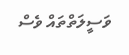ވަސީލަތްތައް ވެސް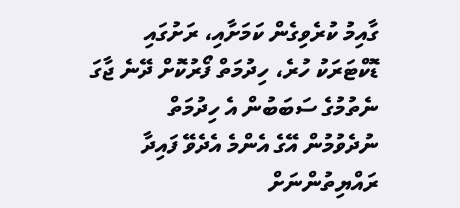ގާއިމު ކުރެވިގެން ކަމަށާއި، ރަށުގައި ޑޮކްޓަރަކު ހުރެ، ހިދުމަތް ފޯރުކޮށް ދޭނެ ޖާގަ ނެތުމުގެ ސަބަބުން އެ ހިދުމަތް ނުދެވުމުން އޭގެ އެންމެ އެދެވޭ ފައިދާ ރައްޔިތުންނަށް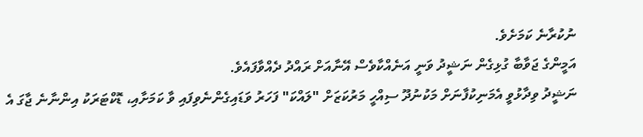ނުކުރާނެ ކަމަށެވެ.
އަމީންގެ ޖަވާބާ ގުޅިގެން ނަޝީދު ވަނީ އަނެއްކާވެސް އޭނާއަށް ރައްދު ދެއްވާފައެވެ.
ނަޝީދު ވިދާޅުވީ އެމަނިކުފާނަށް މަކުނުދޫ ސިއްހީ މަރުކަޒަށް "ލައްކަ" ފަހަރު ވަޑައިގެންނެވިފައި ވާ ކަމަށާއި، ޑޮކްޓަރަކު އިންނާނެ ޖާގަ އެ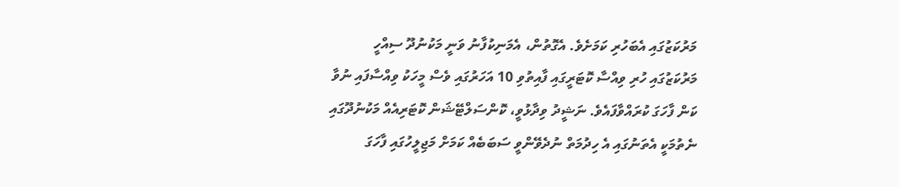މަރުކަޒުގައި އެބަހުރި ކަމަށެވެ. އެގޮތުން، އެމަނިކުފާނު ވަނީ މަކުނުދޫ ސިއްހީ މަރުކަޒުގައި ހުރި ވިއްސާ ކޮޓަރީގައި ފާއިތުވި 10 އަހަރުގައި ވެސް މީހަކު ވިއްސާފައި ނުވާ ކަން ފާހަގަ ކުރައްވާފައެވެ. ނަޝީދު ވިދާޅުވީ، ކޮންސަލްޓޭޝަން ކޮޓަރިއެއް މަކުނުދޫގައި ނެތުމަކީ އެތަނުގައި އެ ހިދުމަތް ނުދެވޭންވީ ސަބަބެއް ކަމަށް މަޖިލީހުގައި ފާހަގަ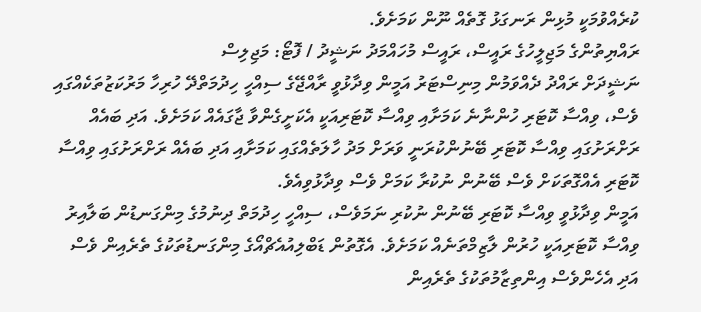ކުރެއްވުމަކީ މުޅިން ރަނގަޅު ގޮތެއް ނޫން ކަމަށެވެ.
ރައްޔިތުންގެ މަޖިލީހުގެ ރައީސް، ރައީސް މުހައްމަދު ނަޝީދު / ފޮޓޯ: މަޖިލިސް
ނަޝީދަށް ރައްދު ދެއްވަމުން މިނިސްޓަރު އަމީން ވިދާޅުވީ ރާއްޖޭގެ ސިއްހީ ހިދުމަތްދޭ ހުރިހާ މަރުކަޒުތަކެއްގައި ވެސް، ވިއްސާ ކޮޓަރި ހުންނާނެ ކަމަށާއި ވިއްސާ ކޮޓަރިއަކީ އެކަށީގެންވާ ޖާގައެއް ކަމަށެވެ. އަދި ބައެއް ރަށްރަށުގައި ވިއްސާ ކޮޓަރި ބޭނުންކުރަނީ ވަރަށް މަދު ހާލަތެއްގައި ކަމަށާއި އަދި ބައެއް ރަށްރަށުގައި ވިއްސާ ކޮޓަރި އެއްގޮތަކަށް ވެސް ބޭނުން ނުކުރާ ކަމަށް ވެސް ވިދާޅުވިއެވެ.
އަމީން ވިދާޅުވީ ވިއްސާ ކޮޓަރި ބޭނުން ނުކުރި ނަމަވެސް، ސިއްހީ ހިދުމަތް ދިނުމުގެ މިންގަނޑުން ބަލާއިރު ވިއްސާ ކޮޓަރިއަކީ ހުރުން ލާޒިމްތަނެއް ކަމަށެވެ. އެގޮތުން ޑަބްލިއުއެޗްއޯގެ މިންގަނޑުތަކުގެ ތެރެއިން ވެސް އަދި އެހެންވެސް އިންތިޒާމުތަކުގެ ތެރެއިން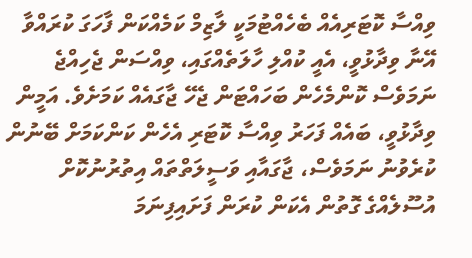ވިއްސާ ކޮޓަރިއެއް ބެހެއްޓުމަކީ ލާޒިމް ކަމެއްކަން ފާހަގަ ކުރައްވާ އޭނާ ވިދާޅުވީ، އެއީ ކުއްލި ހާލަތެއްގައި، ވިއްސަން ޖެހިއްޖެ ނަމަވެސް ކޮންމެހެން ބަހައްޓަން ޖެހޭ ޖާގައެއް ކަމަށެވެ. އަމީން ވިދާޅުވީ، ބައެއް ފަހަރު ވިއްސާ ކޮޓަރި އެހެން ކަންކަމަށް ބޭނުން ކުރެވުނު ނަމަވެސް، ޖާގައާއި ވަސީލަތްތައް އިތުރުނުކޮށް އުސޫލެއްގެ ގޮތުން އެކަން ކުރަން ފަށައިފިނަމަ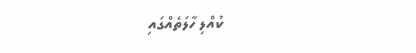ކުއްލި ހާލަތެއްގައި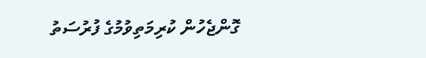ގޮންޖެހުން ކުރިމަތިވުމުގެ ފުރުސަތު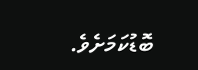ބޮޑުކަމަށެވެ.